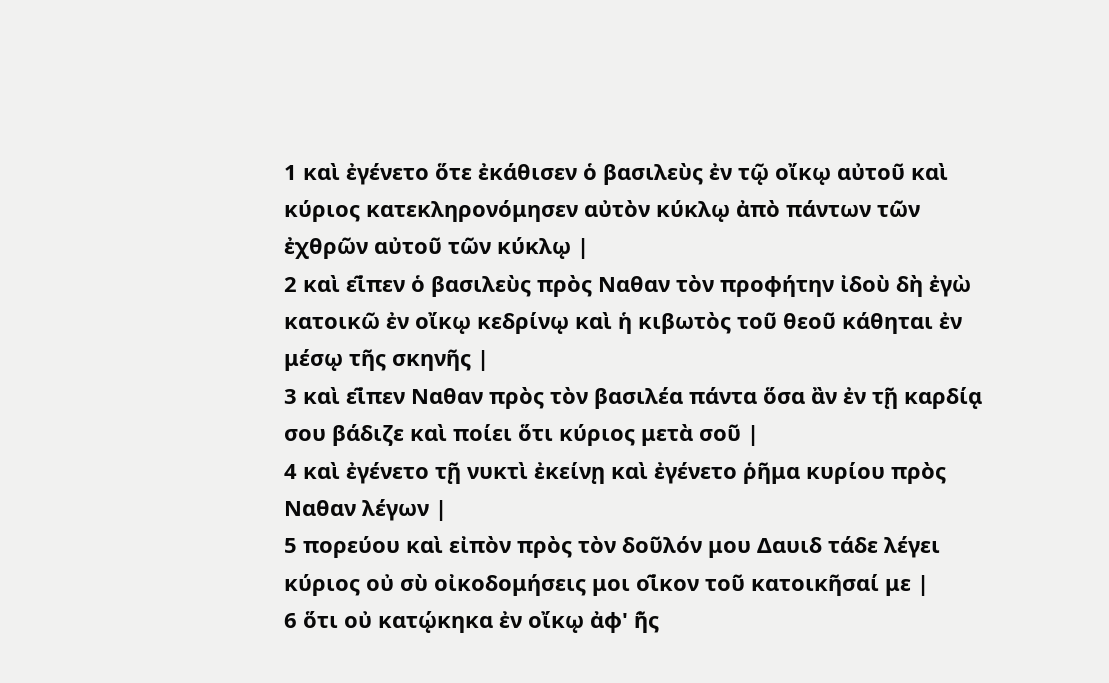1 καὶ ἐγένετο ὅτε ἐκάθισεν ὁ βασιλεὺς ἐν τω̨̃ οἴκω̨ αὐτου̃ καὶ κύριος κατεκληρονόμησεν αὐτὸν κύκλω̨ ἀπὸ πάντων τω̃ν ἐχθρω̃ν αὐτου̃ τω̃ν κύκλω̨ |
2 καὶ εἰ̃πεν ὁ βασιλεὺς πρὸς Ναθαν τὸν προφήτην ἰδοὺ δὴ ἐγὼ κατοικω̃ ἐν οἴκω̨ κεδρίνω̨ καὶ ἡ κιβωτὸς του̃ θεου̃ κάθηται ἐν μέσω̨ τη̃ς σκηνη̃ς |
3 καὶ εἰ̃πεν Ναθαν πρὸς τὸν βασιλέα πάντα ὅσα ἂν ἐν τη̨̃ καρδία̨ σου βάδιζε καὶ ποίει ὅτι κύριος μετὰ σου̃ |
4 καὶ ἐγένετο τη̨̃ νυκτὶ ἐκείνη̨ καὶ ἐγένετο ῥη̃μα κυρίου πρὸς Ναθαν λέγων |
5 πορεύου καὶ εἰπὸν πρὸς τὸν δου̃λόν μου Δαυιδ τάδε λέγει κύριος οὐ σὺ οἰκοδομήσεις μοι οἰ̃κον του̃ κατοικη̃σαί με |
6 ὅτι οὐ κατώ̨κηκα ἐν οἴκω̨ ἀφ' ἡ̃ς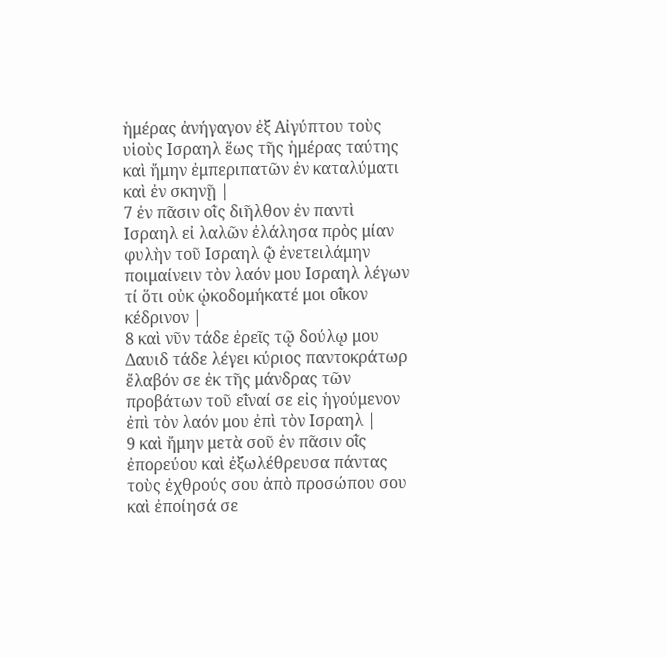ἡμέρας ἀνήγαγον ἐξ Αἰγύπτου τοὺς υἱοὺς Ισραηλ ἕως τη̃ς ἡμέρας ταύτης καὶ ἤμην ἐμπεριπατω̃ν ἐν καταλύματι καὶ ἐν σκηνη̨̃ |
7 ἐν πα̃σιν οἱ̃ς διη̃λθον ἐν παντὶ Ισραηλ εἰ λαλω̃ν ἐλάλησα πρὸς μίαν φυλὴν του̃ Ισραηλ ὡ̨̃ ἐνετειλάμην ποιμαίνειν τὸν λαόν μου Ισραηλ λέγων τί ὅτι οὐκ ὠ̨κοδομήκατέ μοι οἰ̃κον κέδρινον |
8 καὶ νυ̃ν τάδε ἐρει̃ς τω̨̃ δούλω̨ μου Δαυιδ τάδε λέγει κύριος παντοκράτωρ ἔλαβόν σε ἐκ τη̃ς μάνδρας τω̃ν προβάτων του̃ εἰ̃ναί σε εἰς ἡγούμενον ἐπὶ τὸν λαόν μου ἐπὶ τὸν Ισραηλ |
9 καὶ ἤμην μετὰ σου̃ ἐν πα̃σιν οἱ̃ς ἐπορεύου καὶ ἐξωλέθρευσα πάντας τοὺς ἐχθρούς σου ἀπὸ προσώπου σου καὶ ἐποίησά σε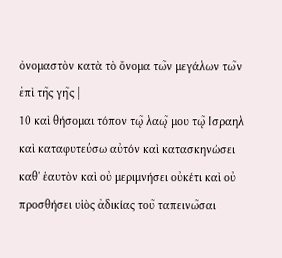ὀνομαστὸν κατὰ τὸ ὄνομα τω̃ν μεγάλων τω̃ν ἐπὶ τη̃ς γη̃ς |
10 καὶ θήσομαι τόπον τω̨̃ λαω̨̃ μου τω̨̃ Ισραηλ καὶ καταφυτεύσω αὐτόν καὶ κατασκηνώσει καθ' ἑαυτὸν καὶ οὐ μεριμνήσει οὐκέτι καὶ οὐ προσθήσει υἱὸς ἀδικίας του̃ ταπεινω̃σαι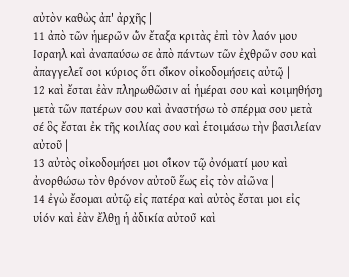αὐτὸν καθὼς ἀπ' ἀρχη̃ς |
11 ἀπὸ τω̃ν ἡμερω̃ν ὡ̃ν ἔταξα κριτὰς ἐπὶ τὸν λαόν μου Ισραηλ καὶ ἀναπαύσω σε ἀπὸ πάντων τω̃ν ἐχθρω̃ν σου καὶ ἀπαγγελει̃ σοι κύριος ὅτι οἰ̃κον οἰκοδομήσεις αὐτω̨̃ |
12 καὶ ἔσται ἐὰν πληρωθω̃σιν αἱ ἡμέραι σου καὶ κοιμηθήση̨ μετὰ τω̃ν πατέρων σου καὶ ἀναστήσω τὸ σπέρμα σου μετὰ σέ ὃς ἔσται ἐκ τη̃ς κοιλίας σου καὶ ἑτοιμάσω τὴν βασιλείαν αὐτου̃ |
13 αὐτὸς οἰκοδομήσει μοι οἰ̃κον τω̨̃ ὀνόματί μου καὶ ἀνορθώσω τὸν θρόνον αὐτου̃ ἕως εἰς τὸν αἰω̃να |
14 ἐγὼ ἔσομαι αὐτω̨̃ εἰς πατέρα καὶ αὐτὸς ἔσται μοι εἰς υἱόν καὶ ἐὰν ἔλθη̨ ἡ ἀδικία αὐτου̃ καὶ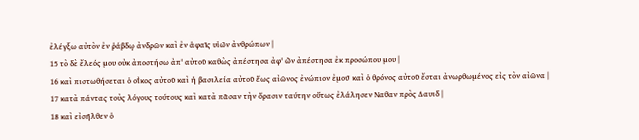ἐλέγξω αὐτὸν ἐν ῥάβδω̨ ἀνδρω̃ν καὶ ἐν ἁφαι̃ς υἱω̃ν ἀνθρώπων |
15 τὸ δὲ ἔλεός μου οὐκ ἀποστήσω ἀπ' αὐτου̃ καθὼς ἀπέστησα ἀφ' ὡ̃ν ἀπέστησα ἐκ προσώπου μου |
16 καὶ πιστωθήσεται ὁ οἰ̃κος αὐτου̃ καὶ ἡ βασιλεία αὐτου̃ ἕως αἰω̃νος ἐνώπιον ἐμου̃ καὶ ὁ θρόνος αὐτου̃ ἔσται ἀνωρθωμένος εἰς τὸν αἰω̃να |
17 κατὰ πάντας τοὺς λόγους τούτους καὶ κατὰ πα̃σαν τὴν ὅρασιν ταύτην οὕτως ἐλάλησεν Ναθαν πρὸς Δαυιδ |
18 καὶ εἰση̃λθεν ὁ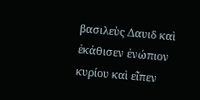βασιλεὺς Δαυιδ καὶ ἐκάθισεν ἐνώπιον κυρίου καὶ εἰ̃πεν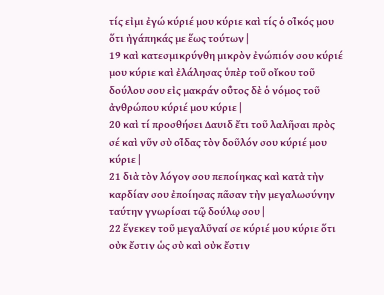τίς εἰμι ἐγώ κύριέ μου κύριε καὶ τίς ὁ οἰ̃κός μου ὅτι ἠγάπηκάς με ἕως τούτων |
19 καὶ κατεσμικρύνθη μικρὸν ἐνώπιόν σου κύριέ μου κύριε καὶ ἐλάλησας ὑπὲρ του̃ οἴκου του̃ δούλου σου εἰς μακράν οὑ̃τος δὲ ὁ νόμος του̃ ἀνθρώπου κύριέ μου κύριε |
20 καὶ τί προσθήσει Δαυιδ ἔτι του̃ λαλη̃σαι πρὸς σέ καὶ νυ̃ν σὺ οἰ̃δας τὸν δου̃λόν σου κύριέ μου κύριε |
21 διὰ τὸν λόγον σου πεποίηκας καὶ κατὰ τὴν καρδίαν σου ἐποίησας πα̃σαν τὴν μεγαλωσύνην ταύτην γνωρίσαι τω̨̃ δούλω̨ σου |
22 ἕνεκεν του̃ μεγαλυ̃ναί σε κύριέ μου κύριε ὅτι οὐκ ἔστιν ὡς σὺ καὶ οὐκ ἔστιν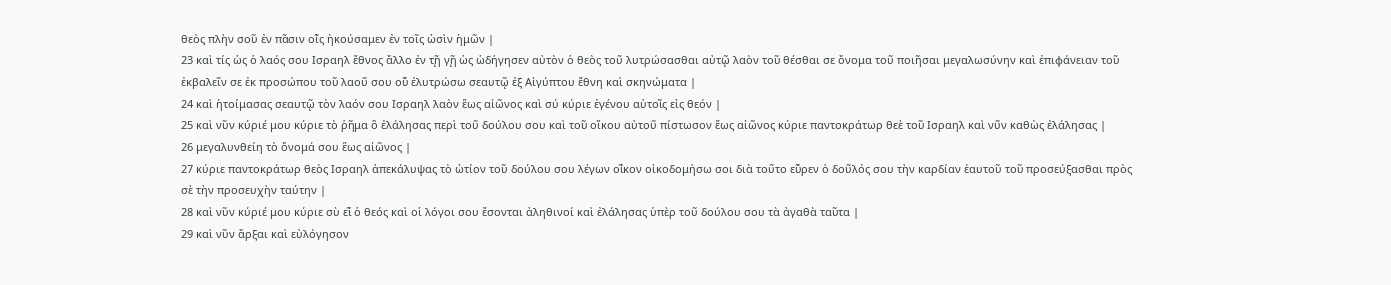θεὸς πλὴν σου̃ ἐν πα̃σιν οἱ̃ς ἠκούσαμεν ἐν τοι̃ς ὠσὶν ἡμω̃ν |
23 καὶ τίς ὡς ὁ λαός σου Ισραηλ ἔθνος ἄλλο ἐν τη̨̃ γη̨̃ ὡς ὡδήγησεν αὐτὸν ὁ θεὸς του̃ λυτρώσασθαι αὐτω̨̃ λαὸν του̃ θέσθαι σε ὄνομα του̃ ποιη̃σαι μεγαλωσύνην καὶ ἐπιφάνειαν του̃ ἐκβαλει̃ν σε ἐκ προσώπου του̃ λαου̃ σου οὑ̃ ἐλυτρώσω σεαυτω̨̃ ἐξ Αἰγύπτου ἔθνη καὶ σκηνώματα |
24 καὶ ἡτοίμασας σεαυτω̨̃ τὸν λαόν σου Ισραηλ λαὸν ἕως αἰω̃νος καὶ σύ κύριε ἐγένου αὐτοι̃ς εἰς θεόν |
25 καὶ νυ̃ν κύριέ μου κύριε τὸ ῥη̃μα ὃ ἐλάλησας περὶ του̃ δούλου σου καὶ του̃ οἴκου αὐτου̃ πίστωσον ἕως αἰω̃νος κύριε παντοκράτωρ θεὲ του̃ Ισραηλ καὶ νυ̃ν καθὼς ἐλάλησας |
26 μεγαλυνθείη τὸ ὄνομά σου ἕως αἰω̃νος |
27 κύριε παντοκράτωρ θεὸς Ισραηλ ἀπεκάλυψας τὸ ὠτίον του̃ δούλου σου λέγων οἰ̃κον οἰκοδομήσω σοι διὰ του̃το εὑ̃ρεν ὁ δου̃λός σου τὴν καρδίαν ἑαυτου̃ του̃ προσεύξασθαι πρὸς σὲ τὴν προσευχὴν ταύτην |
28 καὶ νυ̃ν κύριέ μου κύριε σὺ εἰ̃ ὁ θεός καὶ οἱ λόγοι σου ἔσονται ἀληθινοί καὶ ἐλάλησας ὑπὲρ του̃ δούλου σου τὰ ἀγαθὰ ταυ̃τα |
29 καὶ νυ̃ν ἄρξαι καὶ εὐλόγησον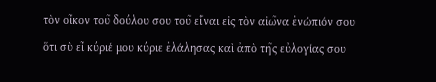τὸν οἰ̃κον του̃ δούλου σου του̃ εἰ̃ναι εἰς τὸν αἰω̃να ἐνώπιόν σου ὅτι σὺ εἰ̃ κύριέ μου κύριε ἐλάλησας καὶ ἀπὸ τη̃ς εὐλογίας σου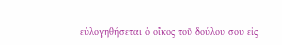εὐλογηθήσεται ὁ οἰ̃κος του̃ δούλου σου εἰς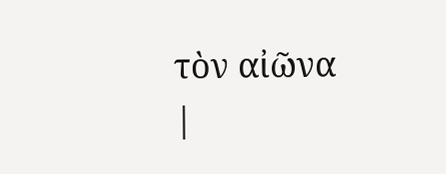τὸν αἰω̃να |